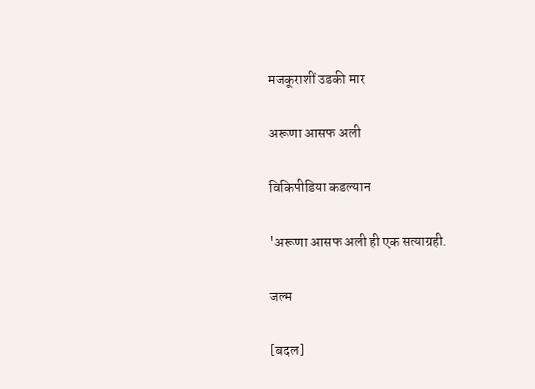मजकूराशीं उडकी मार

अरूणा आसफ अली

विकिपीडिया कडल्यान

'अरूणा आसफ अली ही एक सत्याग्रही.

जल्म

[बदल]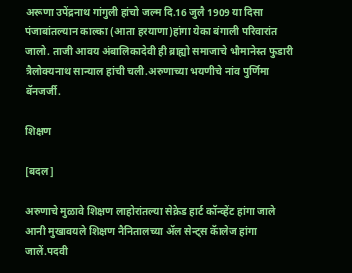अरूणा उपेंद्रनाथ गांगुली हांचो जल्म दि.16 जुलै 1909 या दिसा पंजाबांतल्यान काल्का (आता हरयाणा)हांगा येका बंगाली परिवारांत जालो. ताजी आवय अंबालिकादेवी ही ब्राह्यो समाजाचे भौमानेस्त फुडारी त्रैलोक्यनाथ सान्याल हांची चली.अरुणाच्या भयणीचे नांव पुर्णिमा बॅनजर्जी.

शिक्षण

[बदल]

अरुणाचे मुळावे शिक्षण लाहोरांतल्या सेक्रेड हार्ट कॉन्व्हेंट हांगा जाले आनी मुखावयले शिक्षण नैनितालच्या ॲल सेन्ट्स कॅालेज हांगा जालें.पदवी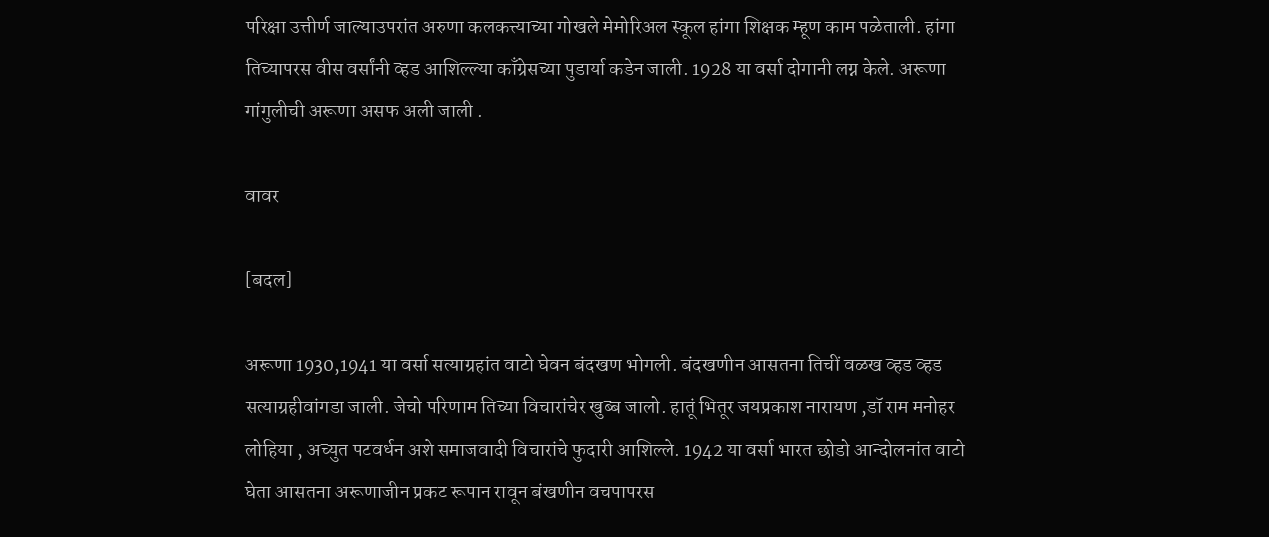परिक्षा उत्तीर्ण जाल्याउपरांत अरुणा कलकत्त्याच्या गोखले मेमोरिअल स्कूल हांगा शिक्षक म्हूण काम पळेताली. हांगा तिच्यापरस वीस वर्सांनी व्हड आशिल्ल्या काँग्रेसच्या पुडार्या कडेन जाली. 1928 या वर्सा दोगानी लग्न केले. अरूणा गांगुलीची अरूणा असफ अली जाली .

वावर

[बदल]

अरूणा 1930,1941 या वर्सा सत्याग्रहांत वाटो घेवन बंदखण भोगली. बंदखणीन आसतना तिचीं वळख व्हड व्हड सत्याग्रहीवांगडा जाली. जेचो परिणाम तिच्या विचारांचेर खुब्ब जालो. हातूं भितूर जयप्रकाश नारायण ,डॉ राम मनोहर लोहिया , अच्युत पटवर्धन अशे समाजवादी विचारांचे फुदारी आशिल्ले. 1942 या वर्सा भारत छोडो आन्दोलनांत वाटो घेता आसतना अरूणाजीन प्रकट रूपान रावून बंखणीन वचपापरस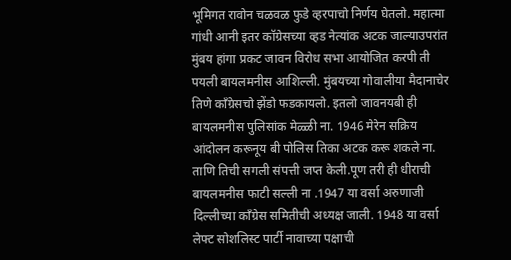भूमिगत रावोन चळवळ फुडे व्हरपाचो निर्णय घेतलो. महात्मा गांधी आनी इतर कॉग्रेसच्या व्हड नेत्यांक अटक जाल्याउपरांत मुंबय हांगा प्रकट जावन विरोध सभा आयोजित करपी ती पयली बायलमनीस आशिल्ली. मुंबयच्या गोवालीया मैदानाचेर तिणे काँग्रेसचो झेंडो फडकायलो. इतलो जावनयबी ही बायलमनीस पुलिसांक मेळ्ळी ना. 1946 मेरेन सक्रिय आंदोलन करूनूय बी पोलिस तिका अटक करू शकले ना. ताणि तिची सगली संपत्ती जप्त केली.पूण तरी ही धीराची बायलमनीस फाटी सल्ली ना .1947 या वर्सा अरुणाजी दिल्लीच्या काँग्रेस समितीची अध्यक्ष जाली. 1948 या वर्सा लेफ्ट सोशलिस्ट पार्टी नावाच्या पक्षाची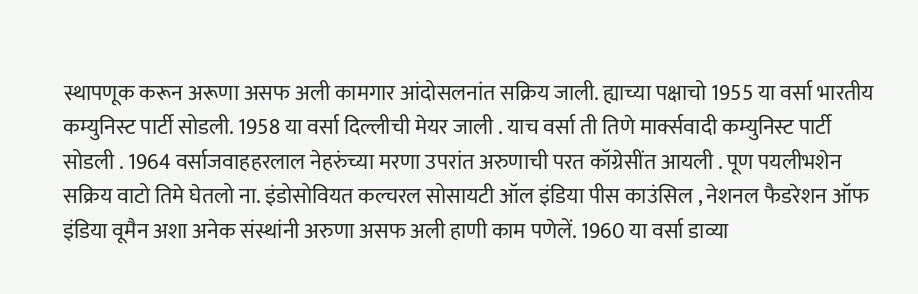स्थापणूक करून अरूणा असफ अली कामगार आंदोसलनांत सक्रिय जाली. ह्याच्या पक्षाचो 1955 या वर्सा भारतीय कम्युनिस्ट पार्टी सोडली. 1958 या वर्सा दिल्लीची मेयर जाली . याच वर्सा ती तिणे मार्क्सवादी कम्युनिस्ट पार्टी सोडली . 1964 वर्साजवाहहरलाल नेहरुंच्या मरणा उपरांत अरुणाची परत कॉग्रेसींत आयली . पूण पयलीभशेन सक्रिय वाटो तिमे घेतलो ना. इंडोसोवियत कल्चरल सोसायटी ऑल इंडिया पीस काउंसिल , नेशनल फैडरेशन ऑफ इंडिया वूमैन अशा अनेक संस्थांनी अरुणा असफ अली हाणी काम पणेलें. 1960 या वर्सा डाव्या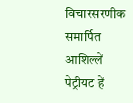विचारसरणीक समार्पित आशिल्लें पेट्रीयट हें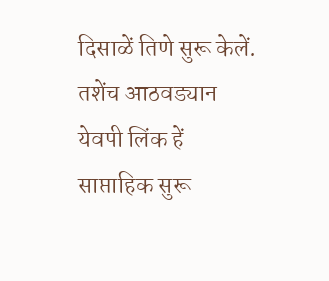दिसाळें तिणे सुरू केलें. तशेंच आठवड्यान येवपी लिंक हें साप्ताहिक सुरू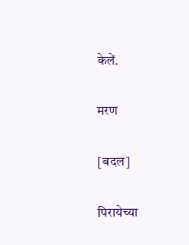केलें.

मरण

[बदल]

पिरायेच्या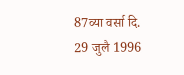87व्या वर्सा दि. 29 जुलै 1996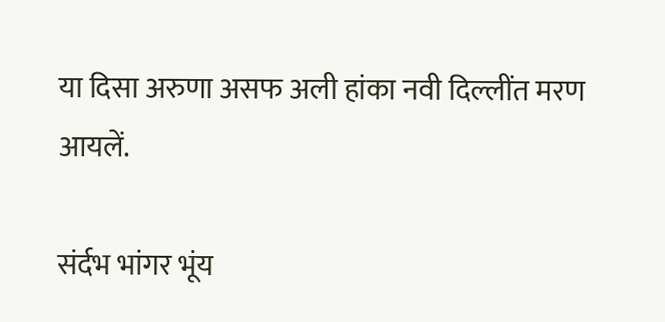या दिसा अरुणा असफ अली हांका नवी दिल्लींत मरण आयलें.

संर्दभ भांगर भूंय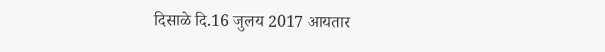दिसाळे दि.16 जुलय 2017 आयतार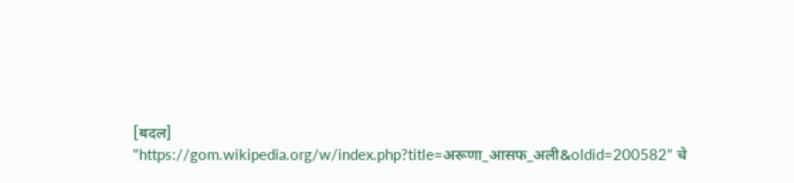[बदल]
"https://gom.wikipedia.org/w/index.php?title=अरूणा_आसफ_अली&oldid=200582" चे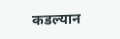कडल्यान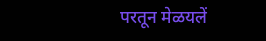परतून मेळयलें